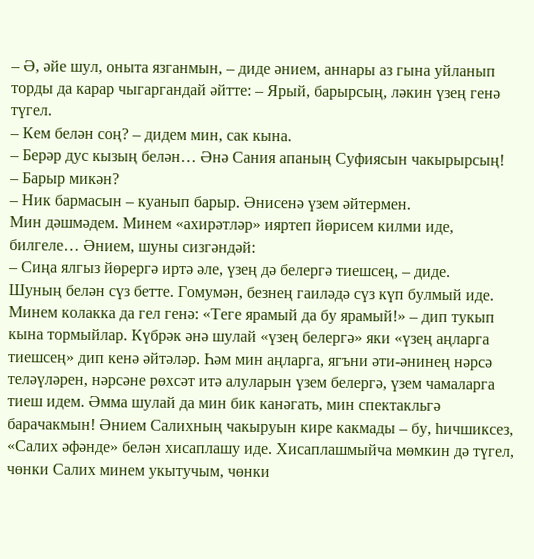– Ә, әйе шул, оныта язганмын, – диде әнием, аннары аз гына уйланып торды да карар чыгаргандай әйтте: – Ярый, барырсың, ләкин үзең генә түгел.
– Кем белән соң? – дидем мин, сак кына.
– Берәр дус кызың белән… Әнә Сания апаның Суфиясын чакырырсың!
– Барыр микән?
– Ник бармасын – куанып барыр. Әнисенә үзем әйтермен.
Мин дәшмәдем. Минем «ахирәтләр» ияртеп йөрисем килми иде, билгеле… Әнием, шуны сизгәндәй:
– Сиңа ялгыз йөрергә иртә әле, үзең дә белергә тиешсең, – диде.
Шуның белән сүз бетте. Гомумән, безнең гаиләдә сүз күп булмый иде. Минем колакка да гел генә: «Теге ярамый да бу ярамый!» – дип тукып кына тормыйлар. Күбрәк әнә шулай «үзең белергә» яки «үзең аңларга тиешсең» дип кенә әйтәләр. Һәм мин аңларга, ягъни әти-әнинең нәрсә теләүләрен, нәрсәне рөхсәт итә алуларын үзем белергә, үзем чамаларга тиеш идем. Әмма шулай да мин бик канәгать, мин спектакльгә барачакмын! Әнием Салихның чакыруын кире какмады – бу, һичшиксез, «Салих әфәнде» белән хисаплашу иде. Хисаплашмыйча мөмкин дә түгел, чөнки Салих минем укытучым, чөнки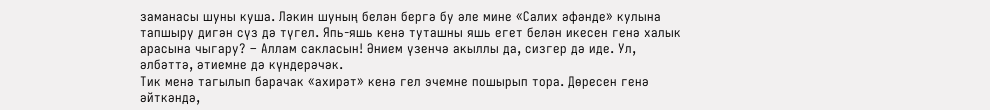заманасы шуны куша. Ләкин шуның белән бергә бу әле мине «Салих әфәнде» кулына тапшыру дигән сүз дә түгел. Япь-яшь кенә туташны яшь егет белән икесен генә халык арасына чыгару? – Аллам сакласын! Әнием үзенчә акыллы да, сизгер дә иде. Ул, әлбәттә, әтиемне дә күндерәчәк.
Тик менә тагылып барачак «ахирәт» кенә гел эчемне пошырып тора. Дөресен генә әйткәндә,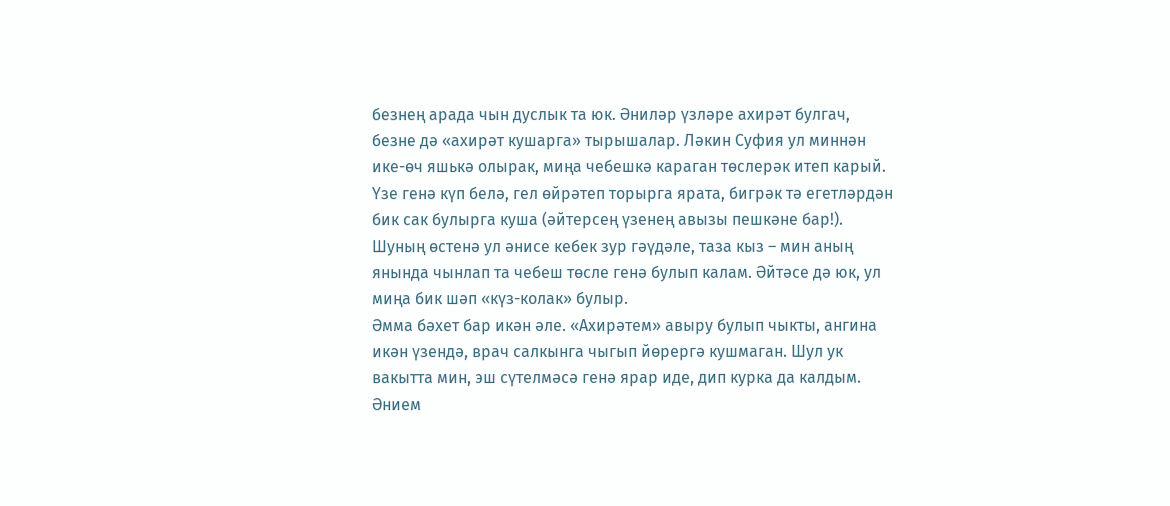безнең арада чын дуслык та юк. Әниләр үзләре ахирәт булгач, безне дә «ахирәт кушарга» тырышалар. Ләкин Суфия ул миннән ике-өч яшькә олырак, миңа чебешкә караган төслерәк итеп карый. Үзе генә күп белә, гел өйрәтеп торырга ярата, бигрәк тә егетләрдән бик сак булырга куша (әйтерсең үзенең авызы пешкәне бар!). Шуның өстенә ул әнисе кебек зур гәүдәле, таза кыз – мин аның янында чынлап та чебеш төсле генә булып калам. Әйтәсе дә юк, ул миңа бик шәп «күз-колак» булыр.
Әмма бәхет бар икән әле. «Ахирәтем» авыру булып чыкты, ангина икән үзендә, врач салкынга чыгып йөрергә кушмаган. Шул ук вакытта мин, эш сүтелмәсә генә ярар иде, дип курка да калдым. Әнием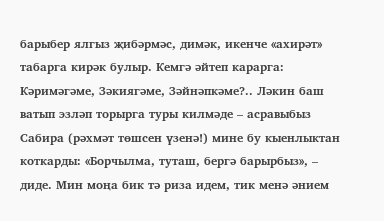барыбер ялгыз җибәрмәс, димәк, икенче «ахирәт» табарга кирәк булыр. Кемгә әйтеп карарга: Кәримәгәме, Зәкиягәме, Зәйнәпкәме?.. Ләкин баш ватып эзләп торырга туры килмәде – асравыбыз Сабира (рәхмәт төшсен үзенә!) мине бу кыенлыктан коткарды: «Борчылма, туташ, бергә барырбыз», – диде. Мин моңа бик тә риза идем, тик менә әнием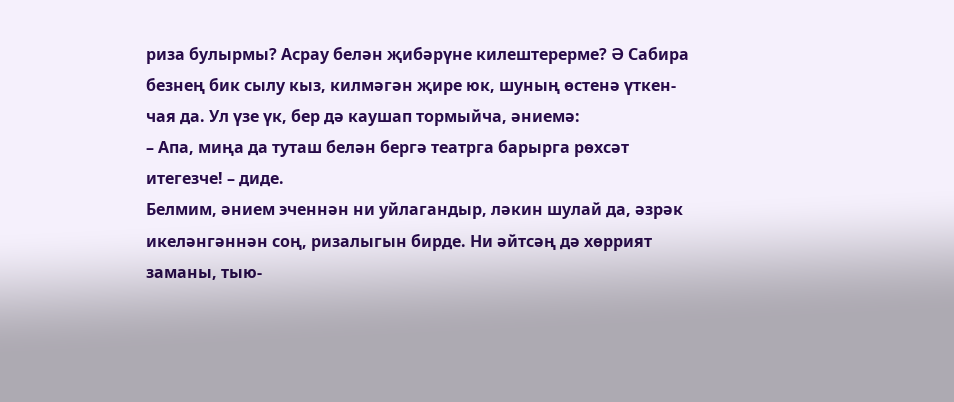риза булырмы? Асрау белән җибәрүне килештерерме? Ә Сабира безнең бик сылу кыз, килмәгән җире юк, шуның өстенә үткен-чая да. Ул үзе үк, бер дә каушап тормыйча, әниемә:
– Апа, миңа да туташ белән бергә театрга барырга рөхсәт итегезче! – диде.
Белмим, әнием эченнән ни уйлагандыр, ләкин шулай да, әзрәк икеләнгәннән соң, ризалыгын бирде. Ни әйтсәң дә хөррият заманы, тыю-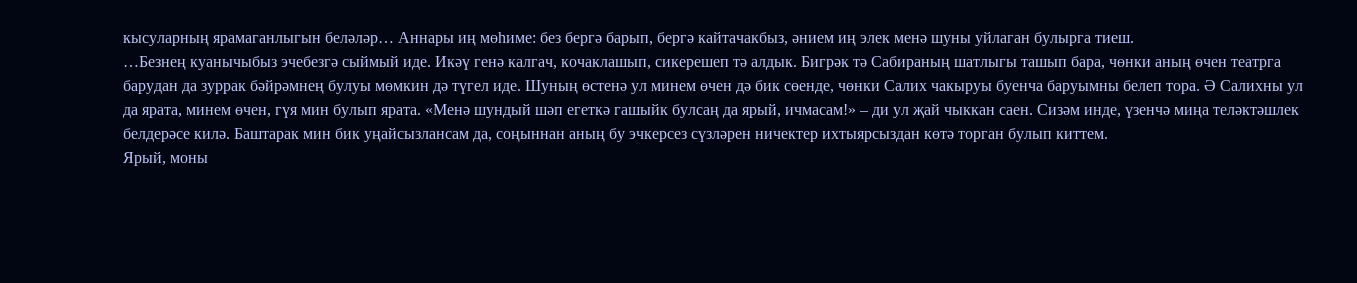кысуларның ярамаганлыгын беләләр… Аннары иң мөһиме: без бергә барып, бергә кайтачакбыз, әнием иң элек менә шуны уйлаган булырга тиеш.
…Безнең куанычыбыз эчебезгә сыймый иде. Икәү генә калгач, кочаклашып, сикерешеп тә алдык. Бигрәк тә Сабираның шатлыгы ташып бара, чөнки аның өчен театрга барудан да зуррак бәйрәмнең булуы мөмкин дә түгел иде. Шуның өстенә ул минем өчен дә бик сөенде, чөнки Салих чакыруы буенча баруымны белеп тора. Ә Салихны ул да ярата, минем өчен, гүя мин булып ярата. «Менә шундый шәп егеткә гашыйк булсаң да ярый, ичмасам!» – ди ул җай чыккан саен. Сизәм инде, үзенчә миңа теләктәшлек белдерәсе килә. Баштарак мин бик уңайсызлансам да, соңыннан аның бу эчкерсез сүзләрен ничектер ихтыярсыздан көтә торган булып киттем.
Ярый, моны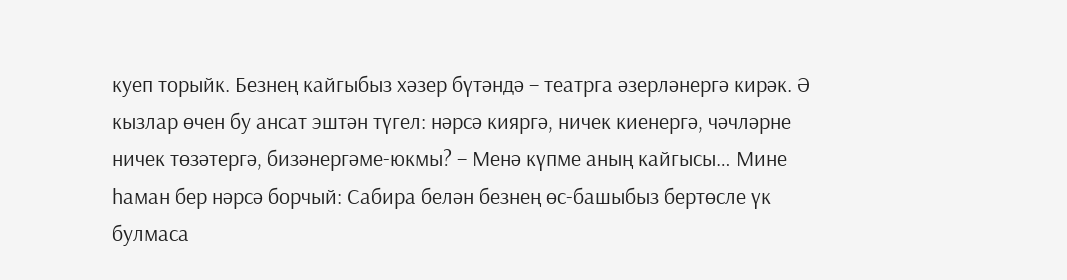куеп торыйк. Безнең кайгыбыз хәзер бүтәндә – театрга әзерләнергә кирәк. Ә кызлар өчен бу ансат эштән түгел: нәрсә кияргә, ничек киенергә, чәчләрне ничек төзәтергә, бизәнергәме-юкмы? – Менә күпме аның кайгысы… Мине һаман бер нәрсә борчый: Сабира белән безнең өс-башыбыз бертөсле үк булмаса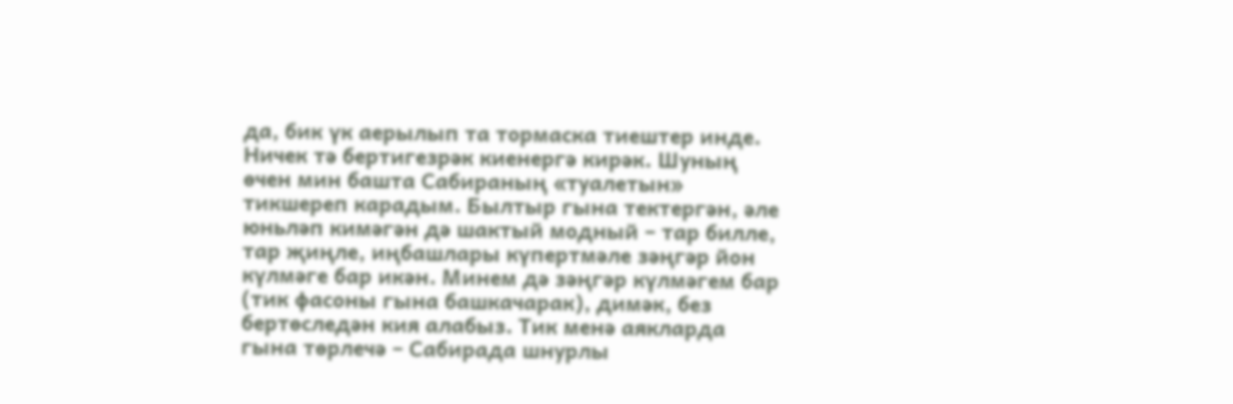да, бик үк аерылып та тормаска тиештер инде. Ничек тә бертигезрәк киенергә кирәк. Шуның өчен мин башта Сабираның «туалетын» тикшереп карадым. Былтыр гына тектергән, әле юньләп кимәгән дә шактый модный – тар билле, тар җиңле, иңбашлары күпертмәле зәңгәр йон күлмәге бар икән. Минем дә зәңгәр күлмәгем бар (тик фасоны гына башкачарак), димәк, без бертөследән кия алабыз. Тик менә аякларда гына төрлечә – Сабирада шнурлы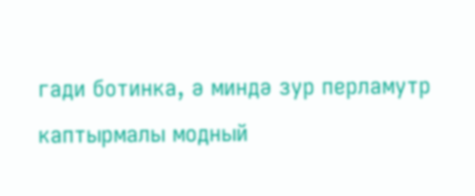гади ботинка, ә миндә зур перламутр каптырмалы модный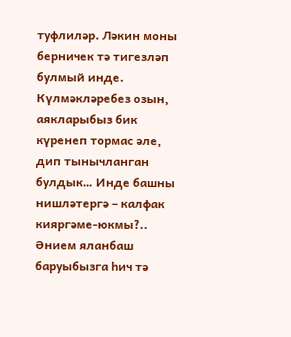туфлиләр. Ләкин моны берничек тә тигезләп булмый инде. Күлмәкләребез озын, аякларыбыз бик күренеп тормас әле, дип тынычланган булдык… Инде башны нишләтергә – калфак кияргәме-юкмы?.. Әнием яланбаш баруыбызга һич тә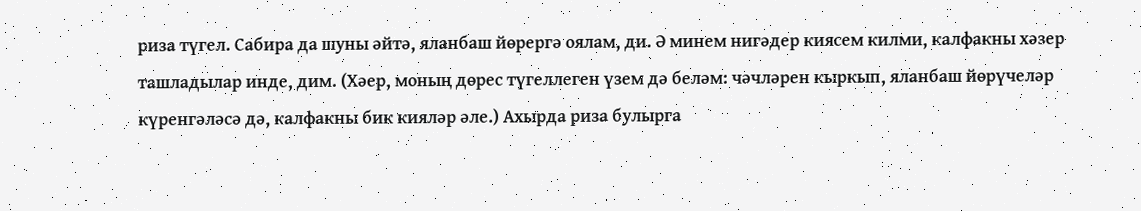риза түгел. Сабира да шуны әйтә, яланбаш йөрергә оялам, ди. Ә минем нигәдер киясем килми, калфакны хәзер ташладылар инде, дим. (Хәер, моның дөрес түгеллеген үзем дә беләм: чәчләрен кыркып, яланбаш йөрүчеләр күренгәләсә дә, калфакны бик кияләр әле.) Ахырда риза булырга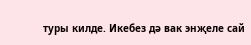туры килде. Икебез дә вак энҗеле сай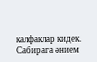калфаклар кидек. Сабирага әнием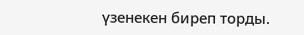үзенекен биреп торды.